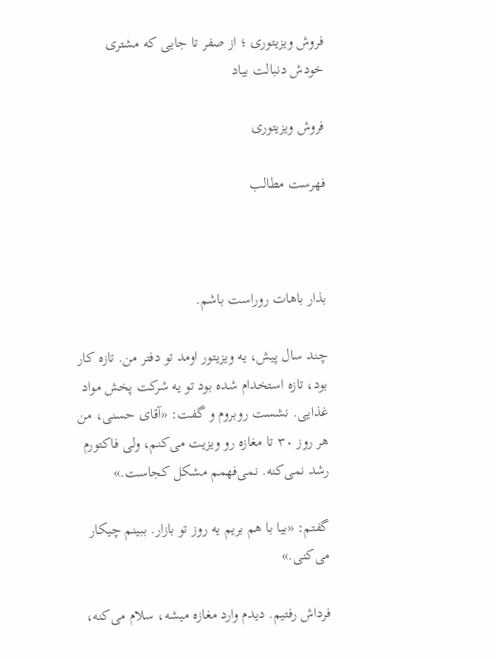فروش ویزیتوری ؛ از صفر تا جایی که مشتری خودش دنبالت بیاد

فروش ویزیتوری

فهرست مطالب



بذار باهات روراست باشم.

چند سال پیش، یه ویزیتور اومد تو دفتر من. تازه کار بود، تازه استخدام شده بود تو یه شرکت پخش مواد غذایی. نشست روبروم و گفت: «آقای حسنی، من هر روز ۳۰ تا مغازه رو ویزیت می‌کنم، ولی فاکتورم رشد نمی‌کنه. نمی‌فهمم مشکل کجاست.»

گفتم: «بیا با هم بریم یه روز تو بازار. ببینم چیکار می‌کنی.»

فرداش رفتیم. دیدم وارد مغازه میشه، سلام می‌کنه،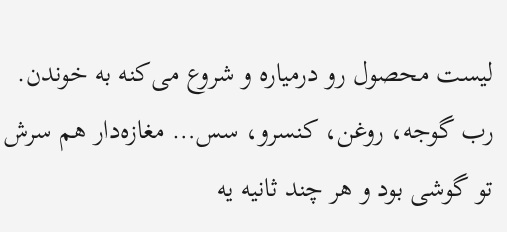لیست محصول رو درمیاره و شروع می‌کنه به خوندن. رب گوجه، روغن، کنسرو، سس… مغازه‌دار هم سرش تو گوشی بود و هر چند ثانیه یه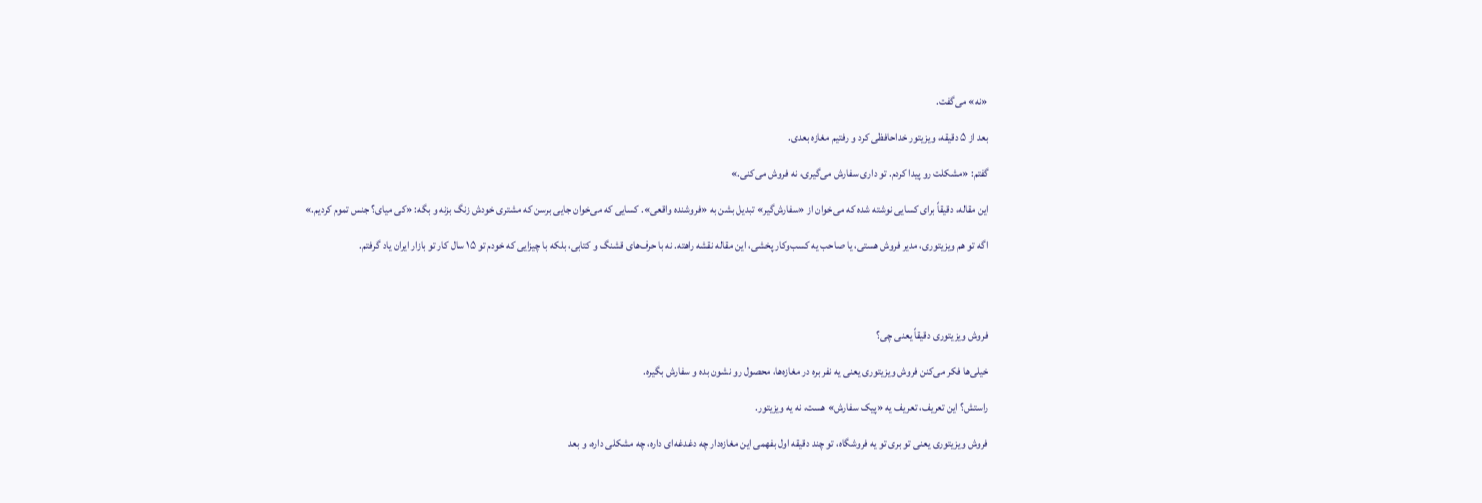«نه» می‌گفت.

بعد از ۵ دقیقه، ویزیتور خداحافظی کرد و رفتیم مغازه بعدی.

گفتم: «مشکلت رو پیدا کردم. تو داری سفارش می‌گیری، نه فروش می‌کنی.»

این مقاله، دقیقاً برای کسایی نوشته شده که می‌خوان از «سفارش‌گیر» تبدیل بشن به «فروشنده واقعی». کسایی که می‌خوان جایی برسن که مشتری خودش زنگ بزنه و بگه: «کی میای؟ جنس تموم کردیم.»

اگه تو هم ویزیتوری، مدیر فروش هستی، یا صاحب یه کسب‌وکار پخشی، این مقاله نقشه راهته. نه با حرف‌های قشنگ و کتابی، بلکه با چیزایی که خودم تو ۱۵ سال کار تو بازار ایران یاد گرفتم.




فروش ویزیتوری دقیقاً یعنی چی؟

خیلی‌ها فکر می‌کنن فروش ویزیتوری یعنی یه نفر بره در مغازه‌ها، محصول رو نشون بده و سفارش بگیره.

راستش؟ این تعریف، تعریف یه «پیک سفارش» هست، نه یه ویزیتور.

فروش ویزیتوری یعنی تو بری تو یه فروشگاه، تو چند دقیقه اول بفهمی این مغازه‌دار چه دغدغه‌ای داره، چه مشکلی داره، و بعد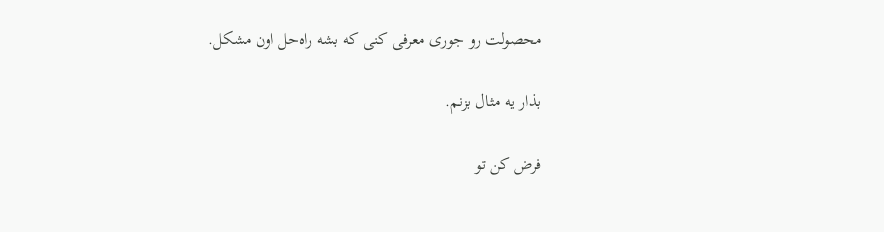محصولت رو جوری معرفی کنی که بشه راه‌حل اون مشکل.

بذار یه مثال بزنم.

فرض کن تو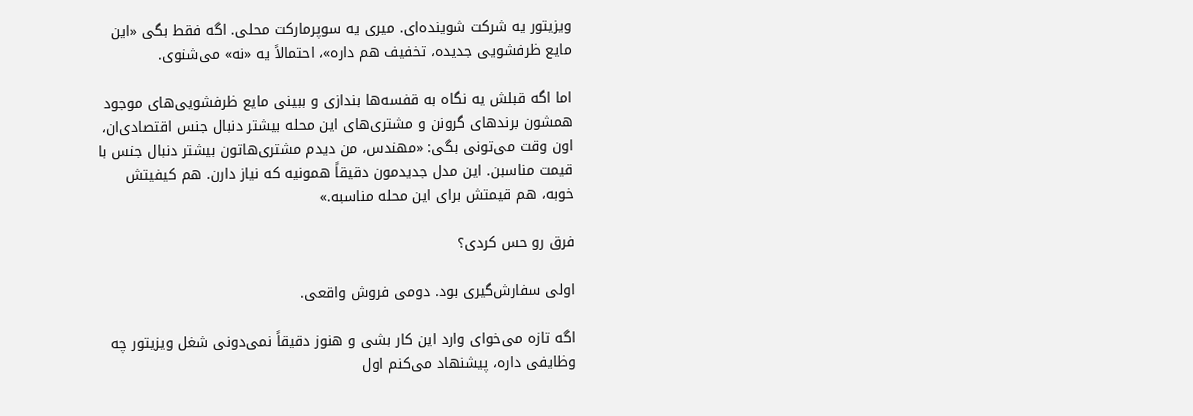ویزیتور یه شرکت شوینده‌ای. میری یه سوپرمارکت محلی. اگه فقط بگی «این مایع ظرفشویی جدیده، تخفیف هم داره»، احتمالاً یه «نه» می‌شنوی.

اما اگه قبلش یه نگاه به قفسه‌ها بندازی و ببینی مایع ظرفشویی‌های موجود همشون برندهای گرونن و مشتری‌های این محله بیشتر دنبال جنس اقتصادی‌ان، اون وقت می‌تونی بگی: «مهندس، من دیدم مشتری‌هاتون بیشتر دنبال جنس با قیمت مناسبن. این مدل جدیدمون دقیقاً همونیه که نیاز دارن. هم کیفیتش خوبه، هم قیمتش برای این محله مناسبه.»

فرق رو حس کردی؟

اولی سفارش‌گیری بود. دومی فروش واقعی.

اگه تازه می‌خوای وارد این کار بشی و هنوز دقیقاً نمی‌دونی شغل ویزیتور چه وظایفی داره، پیشنهاد می‌کنم اول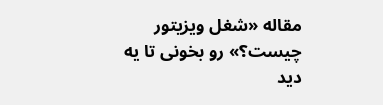مقاله «شغل ویزیتور چیست؟» رو بخونی تا یه دید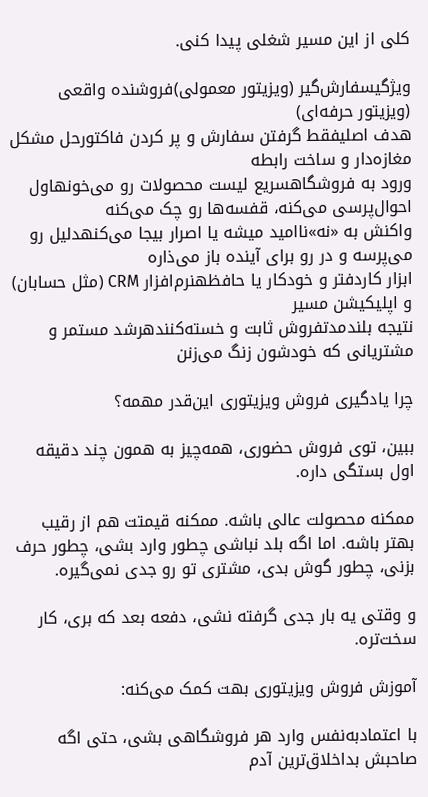کلی از این مسیر شغلی پیدا کنی.

ویژگیسفارش‌گیر (ویزیتور معمولی)فروشنده واقعی (ویزیتور حرفه‌ای)
هدف اصلیفقط گرفتن سفارش و پر کردن فاکتورحل مشکل مغازه‌دار و ساخت رابطه
ورود به فروشگاهسریع لیست محصولات رو می‌خونهاول احوال‌پرسی می‌کنه، قفسه‌ها رو چک می‌کنه
واکنش به «نه»ناامید میشه یا اصرار بیجا می‌کنهدلیل رو می‌پرسه و در رو برای آینده باز می‌ذاره
ابزار کاردفتر و خودکار یا حافظهنرم‌افزار CRM (مثل حسابان) و اپلیکیشن مسیر
نتیجه بلندمدتفروش ثابت و خسته‌کنندهرشد مستمر و مشتریانی که خودشون زنگ می‌زنن

چرا یادگیری فروش ویزیتوری این‌قدر مهمه؟

ببین، توی فروش حضوری، همه‌چیز به همون چند دقیقه اول بستگی داره.

ممکنه محصولت عالی باشه. ممکنه قیمتت هم از رقیب بهتر باشه. اما اگه بلد نباشی چطور وارد بشی، چطور حرف بزنی، چطور گوش بدی، مشتری تو رو جدی نمی‌گیره.

و وقتی یه بار جدی گرفته نشی، دفعه بعد که بری، کار سخت‌تره.

آموزش فروش ویزیتوری بهت کمک می‌کنه:

با اعتمادبه‌نفس وارد هر فروشگاهی بشی، حتی اگه صاحبش بداخلاق‌ترین آدم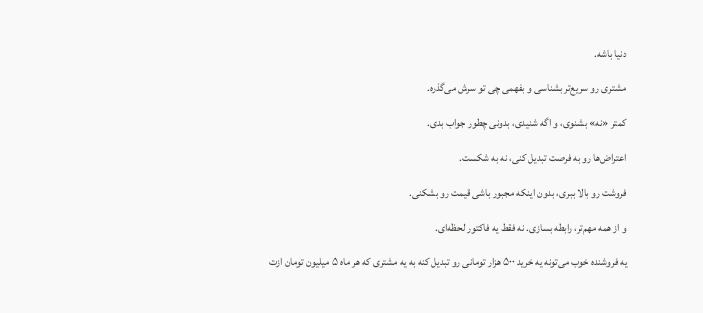دنیا باشه.

مشتری رو سریع‌تر بشناسی و بفهمی چی تو سرش می‌گذره.

کمتر «نه» بشنوی، و اگه شنیدی، بدونی چطور جواب بدی.

اعتراض‌ها رو به فرصت تبدیل کنی، نه به شکست.

فروشت رو بالا ببری، بدون اینکه مجبور باشی قیمت رو بشکنی.

و از همه مهم‌تر، رابطه بسازی. نه فقط یه فاکتور لحظه‌ای.

یه فروشنده خوب می‌تونه یه خرید ۵۰۰ هزار تومانی رو تبدیل کنه به یه مشتری که هر ماه ۵ میلیون تومان ازت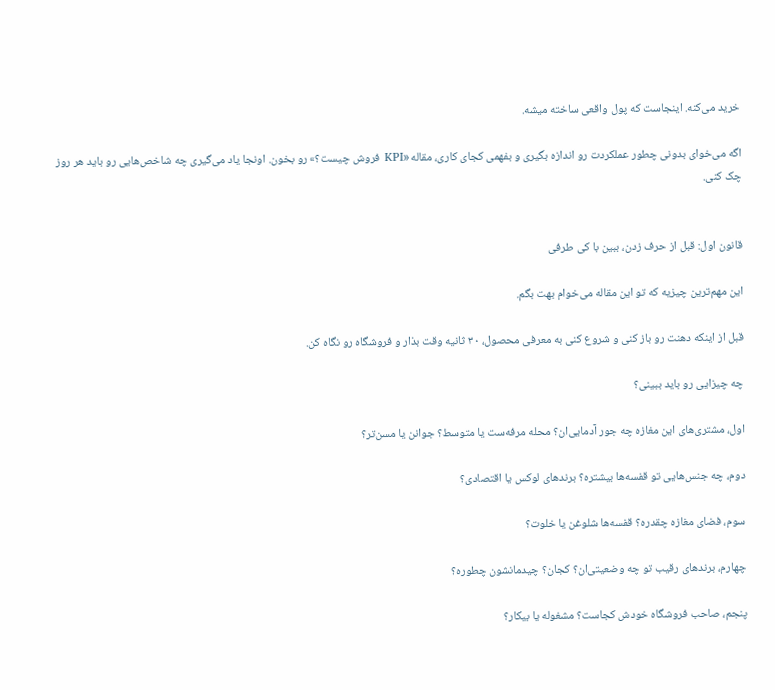خرید می‌کنه. اینجاست که پول واقعی ساخته میشه.

اگه می‌خوای بدونی چطور عملکردت رو اندازه بگیری و بفهمی کجای کاری، مقاله «KPI فروش چیست؟» رو بخون. اونجا یاد می‌گیری چه شاخص‌هایی رو باید هر روز چک کنی.


قانون اول: قبل از حرف زدن، ببین با کی طرفی

این مهم‌ترین چیزیه که تو این مقاله می‌خوام بهت بگم.

قبل از اینکه دهنت رو باز کنی و شروع کنی به معرفی محصول، ۳۰ ثانیه وقت بذار و فروشگاه رو نگاه کن.

چه چیزایی رو باید ببینی؟

اول، مشتری‌های این مغازه چه جور آدمایی‌ان؟ محله مرفه‌ست یا متوسط؟ جوانن یا مسن‌تر؟

دوم، چه جنس‌هایی تو قفسه‌ها بیشتره؟ برندهای لوکس یا اقتصادی؟

سوم، فضای مغازه چقدره؟ قفسه‌ها شلوغن یا خلوت؟

چهارم، برندهای رقیب تو چه وضعیتی‌ان؟ کجان؟ چیدمانشون چطوره؟

پنجم، صاحب فروشگاه خودش کجاست؟ مشغوله یا بیکار؟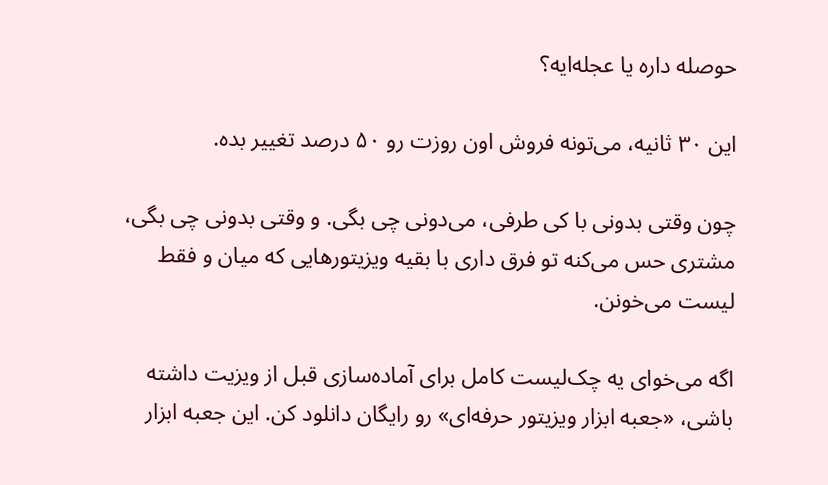حوصله داره یا عجله‌ایه؟

این ۳۰ ثانیه، می‌تونه فروش اون روزت رو ۵۰ درصد تغییر بده.

چون وقتی بدونی با کی طرفی، می‌دونی چی بگی. و وقتی بدونی چی بگی، مشتری حس می‌کنه تو فرق داری با بقیه ویزیتورهایی که میان و فقط لیست می‌خونن.

اگه می‌خوای یه چک‌لیست کامل برای آماده‌سازی قبل از ویزیت داشته باشی، «جعبه ابزار ویزیتور حرفه‌ای» رو رایگان دانلود کن. این جعبه ابزار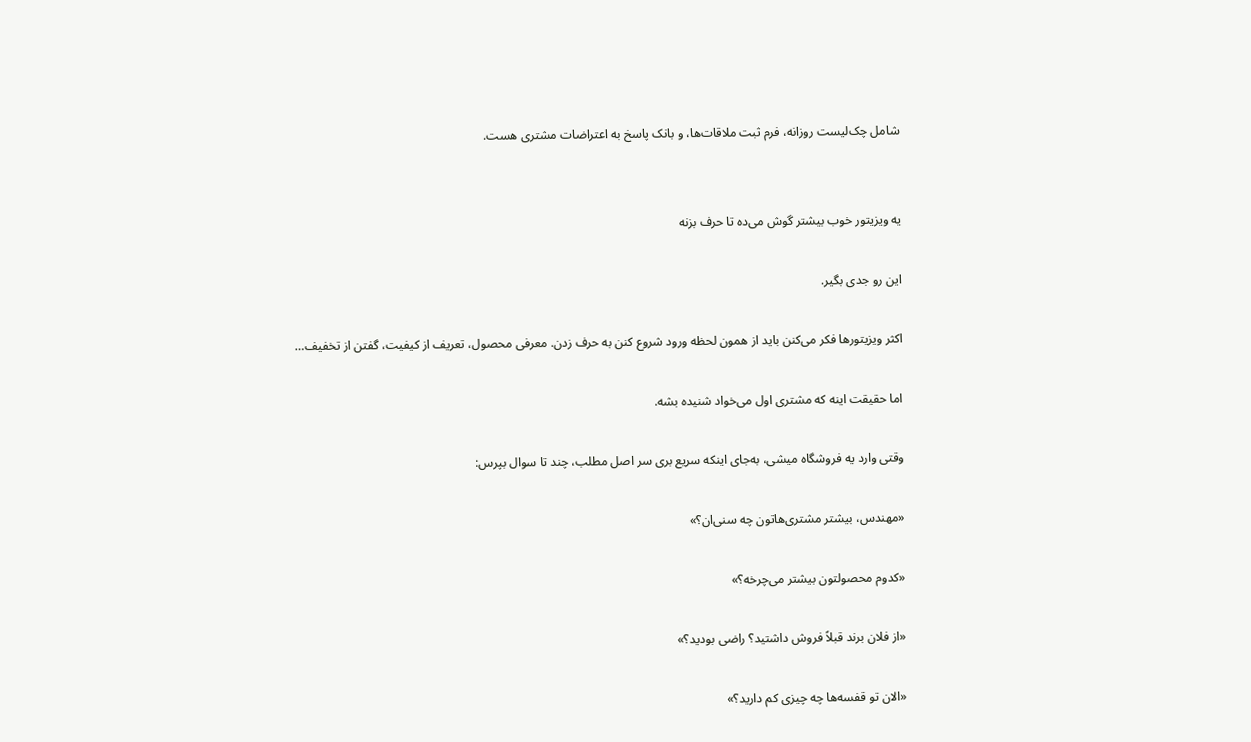شامل چک‌لیست روزانه، فرم ثبت ملاقات‌ها، و بانک پاسخ به اعتراضات مشتری هست.


یه ویزیتور خوب بیشتر گوش می‌ده تا حرف بزنه

این رو جدی بگیر.

اکثر ویزیتورها فکر می‌کنن باید از همون لحظه ورود شروع کنن به حرف زدن. معرفی محصول، تعریف از کیفیت، گفتن از تخفیف…

اما حقیقت اینه که مشتری اول می‌خواد شنیده بشه.

وقتی وارد یه فروشگاه میشی، به‌جای اینکه سریع بری سر اصل مطلب، چند تا سوال بپرس:

«مهندس، بیشتر مشتری‌هاتون چه سنی‌ان؟»

«کدوم محصولتون بیشتر می‌چرخه؟»

«از فلان برند قبلاً فروش داشتید؟ راضی بودید؟»

«الان تو قفسه‌ها چه چیزی کم دارید؟»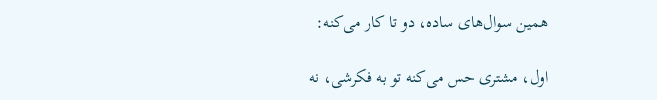همین سوال‌های ساده، دو تا کار می‌کنه:

اول، مشتری حس می‌کنه تو به فکرشی، نه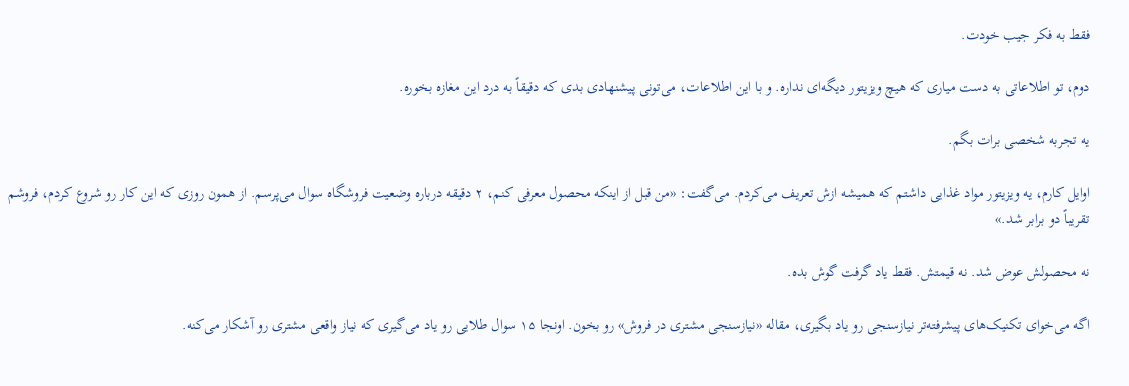فقط به فکر جیب خودت.

دوم، تو اطلاعاتی به دست میاری که هیچ ویزیتور دیگه‌ای نداره. و با این اطلاعات، می‌تونی پیشنهادی بدی که دقیقاً به درد این مغازه بخوره.

یه تجربه شخصی برات بگم.

اوایل کارم، یه ویزیتور مواد غذایی داشتم که همیشه ازش تعریف می‌کردم. می‌گفت: «من قبل از اینکه محصول معرفی کنم، ۲ دقیقه درباره وضعیت فروشگاه سوال می‌پرسم. از همون روزی که این کار رو شروع کردم، فروشم تقریباً دو برابر شد.»

نه محصولش عوض شد. نه قیمتش. فقط یاد گرفت گوش بده.

اگه می‌خوای تکنیک‌های پیشرفته‌تر نیازسنجی رو یاد بگیری، مقاله «نیازسنجی مشتری در فروش» رو بخون. اونجا ۱۵ سوال طلایی رو یاد می‌گیری که نیاز واقعی مشتری رو آشکار می‌کنه.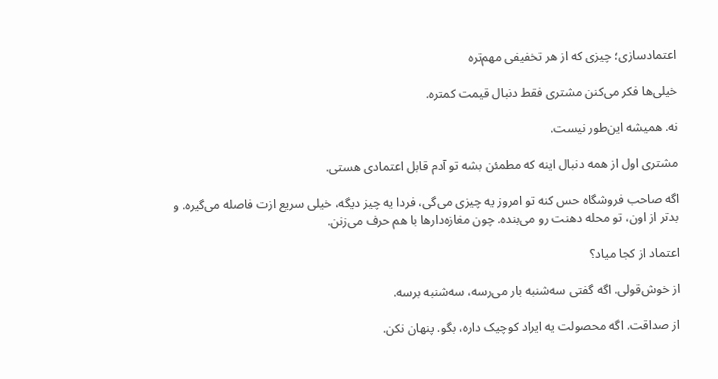اعتمادسازی؛ چیزی که از هر تخفیفی مهم‌تره

خیلی‌ها فکر می‌کنن مشتری فقط دنبال قیمت کمتره.

نه. همیشه این‌طور نیست.

مشتری اول از همه دنبال اینه که مطمئن بشه تو آدم قابل اعتمادی هستی.

اگه صاحب فروشگاه حس کنه تو امروز یه چیزی می‌گی، فردا یه چیز دیگه، خیلی سریع ازت فاصله می‌گیره. و بدتر از اون، تو محله دهنت رو می‌بنده. چون مغازه‌دارها با هم حرف می‌زنن.

اعتماد از کجا میاد؟

از خوش‌قولی. اگه گفتی سه‌شنبه بار می‌رسه، سه‌شنبه برسه.

از صداقت. اگه محصولت یه ایراد کوچیک داره، بگو. پنهان نکن.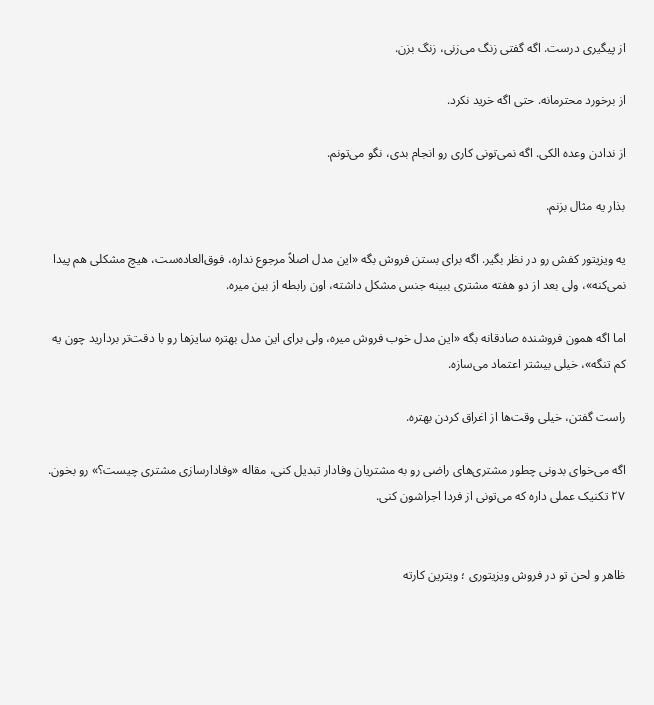از پیگیری درست. اگه گفتی زنگ می‌زنی، زنگ بزن.

از برخورد محترمانه. حتی اگه خرید نکرد.

از ندادن وعده الکی. اگه نمی‌تونی کاری رو انجام بدی، نگو می‌تونم.

بذار یه مثال بزنم.

یه ویزیتور کفش رو در نظر بگیر. اگه برای بستن فروش بگه «این مدل اصلاً مرجوع نداره، فوق‌العاده‌ست، هیچ مشکلی هم پیدا نمی‌کنه»، ولی بعد از دو هفته مشتری ببینه جنس مشکل داشته، اون رابطه از بین میره.

اما اگه همون فروشنده صادقانه بگه «این مدل خوب فروش میره، ولی برای این مدل بهتره سایزها رو با دقت‌تر بردارید چون یه کم تنگه»، خیلی بیشتر اعتماد می‌سازه.

راست گفتن، خیلی وقت‌ها از اغراق کردن بهتره.

اگه می‌خوای بدونی چطور مشتری‌های راضی رو به مشتریان وفادار تبدیل کنی، مقاله «وفادارسازی مشتری چیست؟» رو بخون. ۲۷ تکنیک عملی داره که می‌تونی از فردا اجراشون کنی.


ظاهر و لحن تو در فروش ویزیتوری ؛ ویترین کارته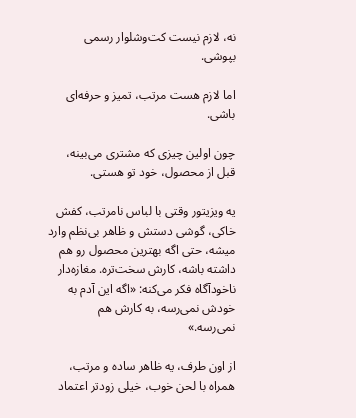نه، لازم نیست کت‌وشلوار رسمی بپوشی.

اما لازم هست مرتب، تمیز و حرفه‌ای باشی.

چون اولین چیزی که مشتری می‌بینه، قبل از محصول، خود تو هستی.

یه ویزیتور وقتی با لباس نامرتب، کفش خاکی، گوشی دستش و ظاهر بی‌نظم وارد میشه، حتی اگه بهترین محصول رو هم داشته باشه، کارش سخت‌تره. مغازه‌دار ناخودآگاه فکر می‌کنه: «اگه این آدم به خودش نمی‌رسه، به کارش هم نمی‌رسه.»

از اون طرف، یه ظاهر ساده و مرتب، همراه با لحن خوب، خیلی زودتر اعتماد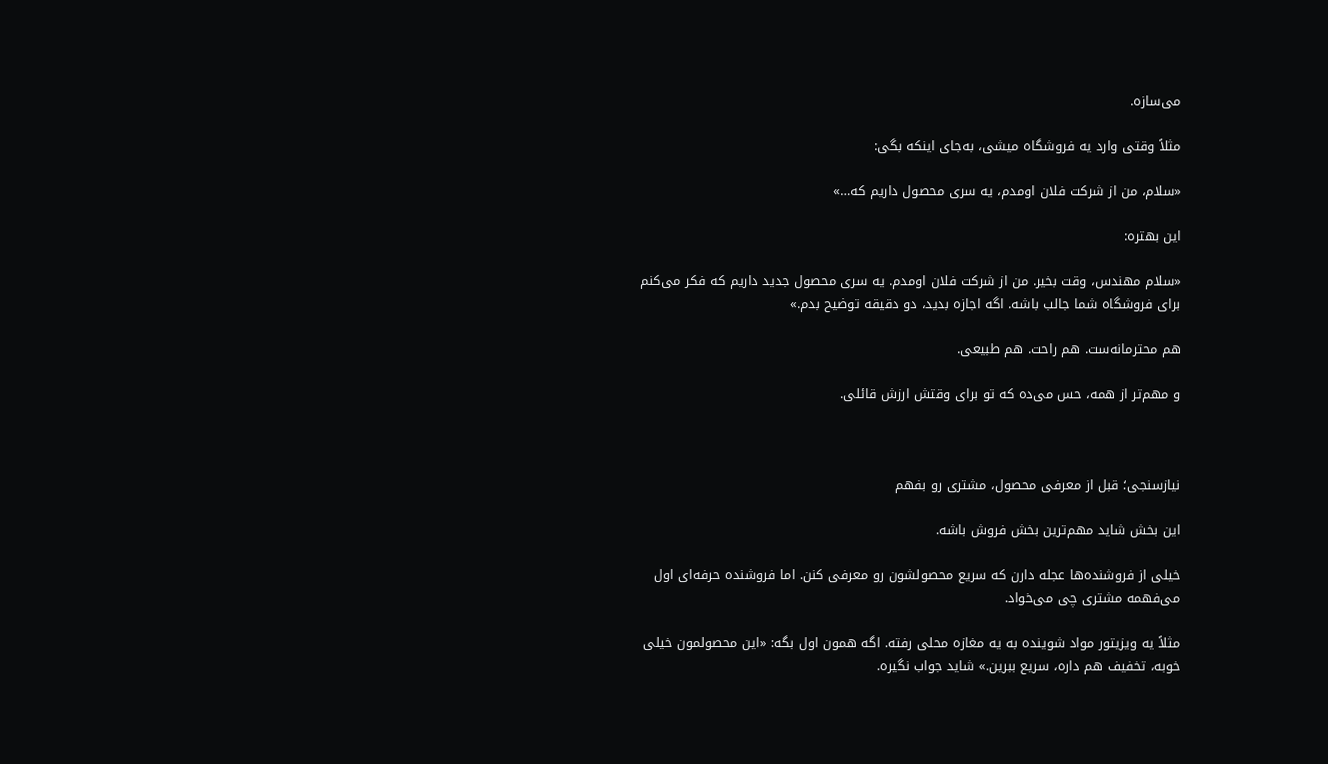می‌سازه.

مثلاً وقتی وارد یه فروشگاه میشی، به‌جای اینکه بگی:

«سلام، من از شرکت فلان اومدم، یه سری محصول داریم که…»

این بهتره:

«سلام مهندس، وقت بخیر. من از شرکت فلان اومدم. یه سری محصول جدید داریم که فکر می‌کنم برای فروشگاه شما جالب باشه. اگه اجازه بدید، دو دقیقه توضیح بدم.»

هم محترمانه‌ست. هم راحت. هم طبیعی.

و مهم‌تر از همه، حس می‌ده که تو برای وقتش ارزش قائلی.



نیازسنجی؛ قبل از معرفی محصول، مشتری رو بفهم

این بخش شاید مهم‌ترین بخش فروش باشه.

خیلی از فروشنده‌ها عجله دارن که سریع محصولشون رو معرفی کنن. اما فروشنده حرفه‌ای اول می‌فهمه مشتری چی می‌خواد.

مثلاً یه ویزیتور مواد شوینده به یه مغازه محلی رفته. اگه همون اول بگه: «این محصولمون خیلی خوبه، تخفیف هم داره، سریع ببرین.» شاید جواب نگیره.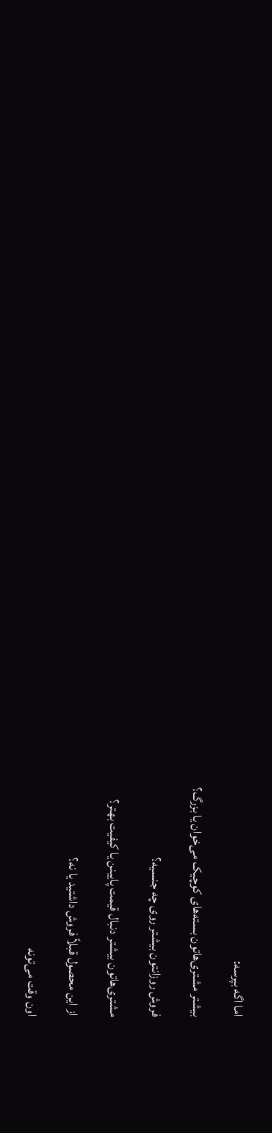اما اگه بپرسه:

بیشتر مشتری‌هاتون بسته‌های کوچیک می‌خوان یا بزرگ؟

فروش روزانتون بیشتر روی چه جنسیه؟

مشتری‌هاتون بیشتر دنبال قیمت پایینن یا کیفیت بهتر؟

از این محصول قبلاً فروش داشتید یا نه؟

اون وقت می‌تونه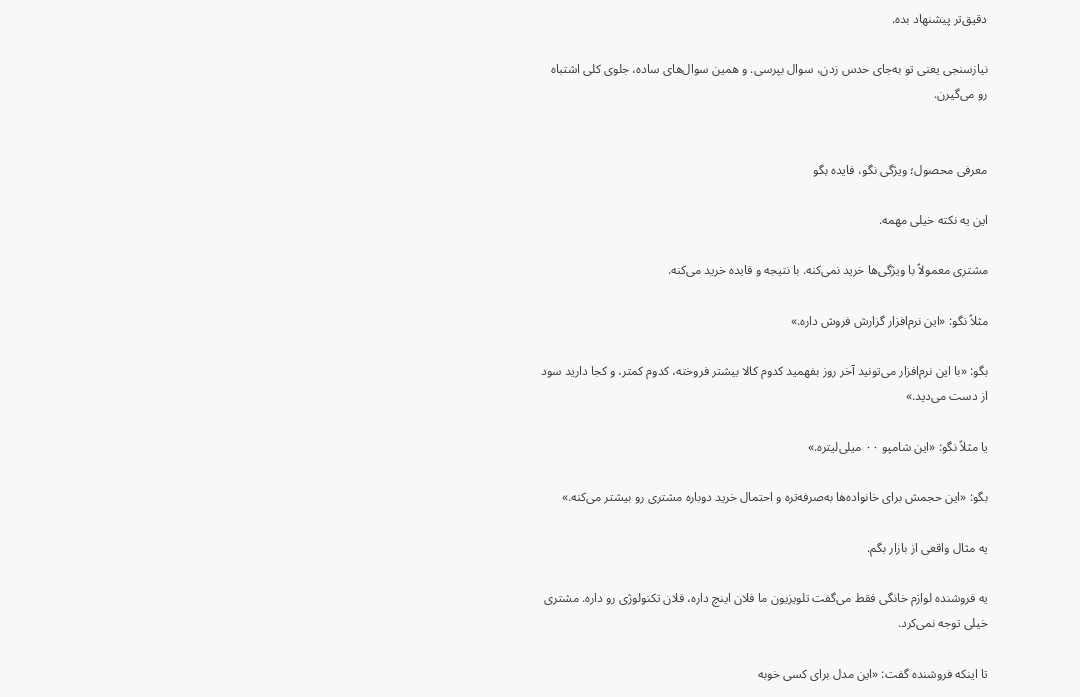دقیق‌تر پیشنهاد بده.

نیازسنجی یعنی تو به‌جای حدس زدن، سوال بپرسی. و همین سوال‌های ساده، جلوی کلی اشتباه رو می‌گیرن.


معرفی محصول؛ ویژگی نگو، فایده بگو

این یه نکته خیلی مهمه.

مشتری معمولاً با ویژگی‌ها خرید نمی‌کنه. با نتیجه و فایده خرید می‌کنه.

مثلاً نگو: «این نرم‌افزار گزارش فروش داره.»

بگو: «با این نرم‌افزار می‌تونید آخر روز بفهمید کدوم کالا بیشتر فروخته، کدوم کمتر، و کجا دارید سود از دست می‌دید.»

یا مثلاً نگو: «این شامپو ۰۰ میلی‌لیتره.»

بگو: «این حجمش برای خانواده‌ها به‌صرفه‌تره و احتمال خرید دوباره مشتری رو بیشتر می‌کنه.»

یه مثال واقعی از بازار بگم.

یه فروشنده لوازم خانگی فقط می‌گفت تلویزیون ما فلان اینچ داره، فلان تکنولوژی رو داره. مشتری خیلی توجه نمی‌کرد.

تا اینکه فروشنده گفت: «این مدل برای کسی خوبه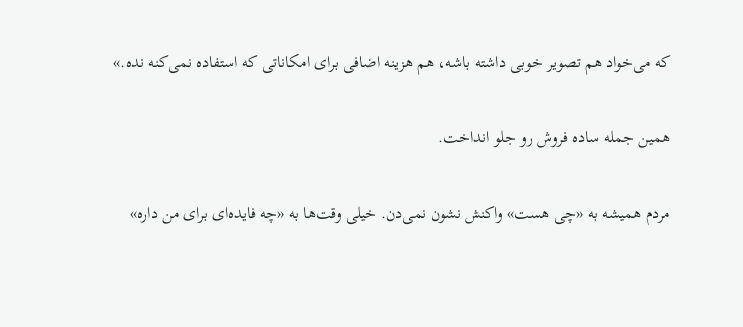که می‌خواد هم تصویر خوبی داشته باشه، هم هزینه اضافی برای امکاناتی که استفاده نمی‌کنه نده.»

همین جمله ساده فروش رو جلو انداخت.

مردم همیشه به «چی هست» واکنش نشون نمی‌دن. خیلی وقت‌ها به «چه فایده‌ای برای من داره»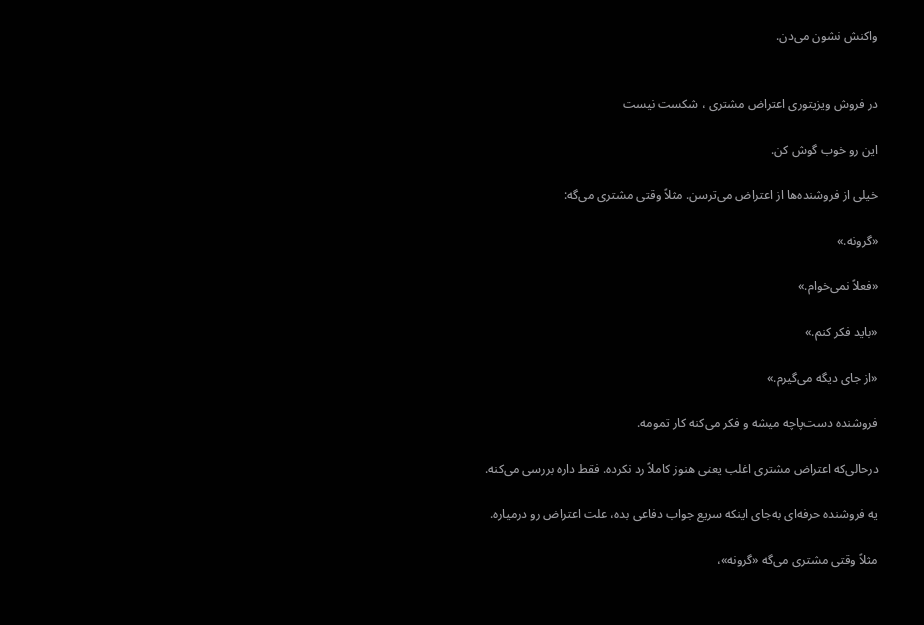واکنش نشون می‌دن.


در فروش ویزیتوری اعتراض مشتری ، شکست نیست

این رو خوب گوش کن.

خیلی از فروشنده‌ها از اعتراض می‌ترسن. مثلاً وقتی مشتری می‌گه:

«گرونه.»

«فعلاً نمی‌خوام.»

«باید فکر کنم.»

«از جای دیگه می‌گیرم.»

فروشنده دست‌پاچه میشه و فکر می‌کنه کار تمومه.

درحالی‌که اعتراض مشتری اغلب یعنی هنوز کاملاً رد نکرده. فقط داره بررسی می‌کنه.

یه فروشنده حرفه‌ای به‌جای اینکه سریع جواب دفاعی بده، علت اعتراض رو درمیاره.

مثلاً وقتی مشتری می‌گه «گرونه»،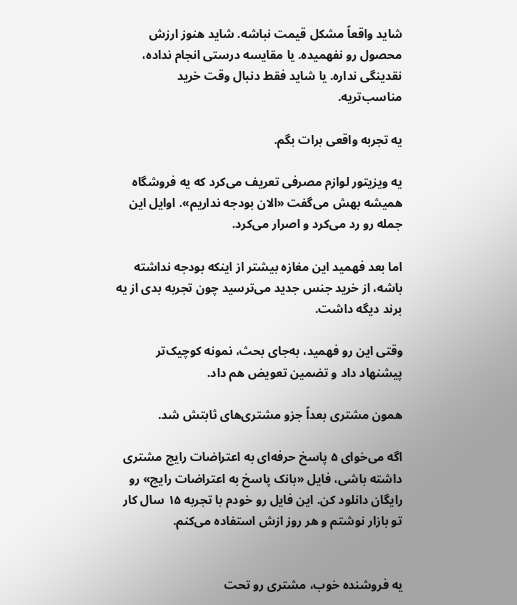شاید واقعاً مشکل قیمت نباشه. شاید هنوز ارزش محصول رو نفهمیده. یا مقایسه درستی انجام نداده، نقدینگی نداره. یا شاید فقط دنبال وقت خرید مناسب‌تریه.

یه تجربه واقعی برات بگم.

یه ویزیتور لوازم مصرفی تعریف می‌کرد که یه فروشگاه همیشه بهش می‌گفت «الان بودجه نداریم». اوایل این جمله رو رد می‌کرد و اصرار می‌کرد.

اما بعد فهمید این مغازه بیشتر از اینکه بودجه نداشته باشه، از خرید جنس جدید می‌ترسید چون تجربه بدی از یه برند دیگه داشت.

وقتی این رو فهمید، به‌جای بحث، نمونه کوچیک‌تر پیشنهاد داد و تضمین تعویض هم داد.

همون مشتری بعداً جزو مشتری‌های ثابتش شد.

اگه می‌خوای ۵ پاسخ حرفه‌ای به اعتراضات رایج مشتری داشته باشی، فایل «بانک پاسخ به اعتراضات رایج» رو رایگان دانلود کن. این فایل رو خودم با تجربه ۱۵ سال کار تو بازار نوشتم و هر روز ازش استفاده می‌کنم.


یه فروشنده خوب، مشتری رو تحت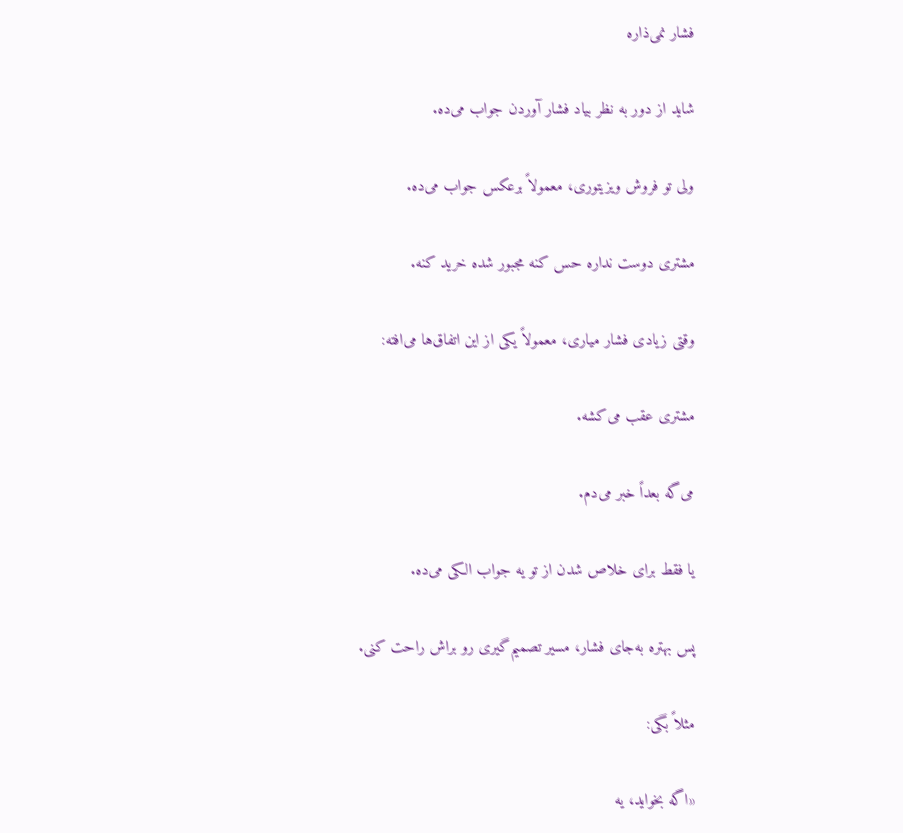فشار نمی‌ذاره

شاید از دور به نظر بیاد فشار آوردن جواب می‌ده.

ولی تو فروش ویزیتوری، معمولاً برعکس جواب می‌ده.

مشتری دوست نداره حس کنه مجبور شده خرید کنه.

وقتی زیادی فشار میاری، معمولاً یکی از این اتفاق‌ها می‌افته:

مشتری عقب می‌کشه.

می‌گه بعداً خبر می‌دم.

یا فقط برای خلاص شدن از تو یه جواب الکی می‌ده.

پس بهتره به‌جای فشار، مسیر تصمیم‌گیری رو براش راحت کنی.

مثلاً بگی:

«اگه بخواید، یه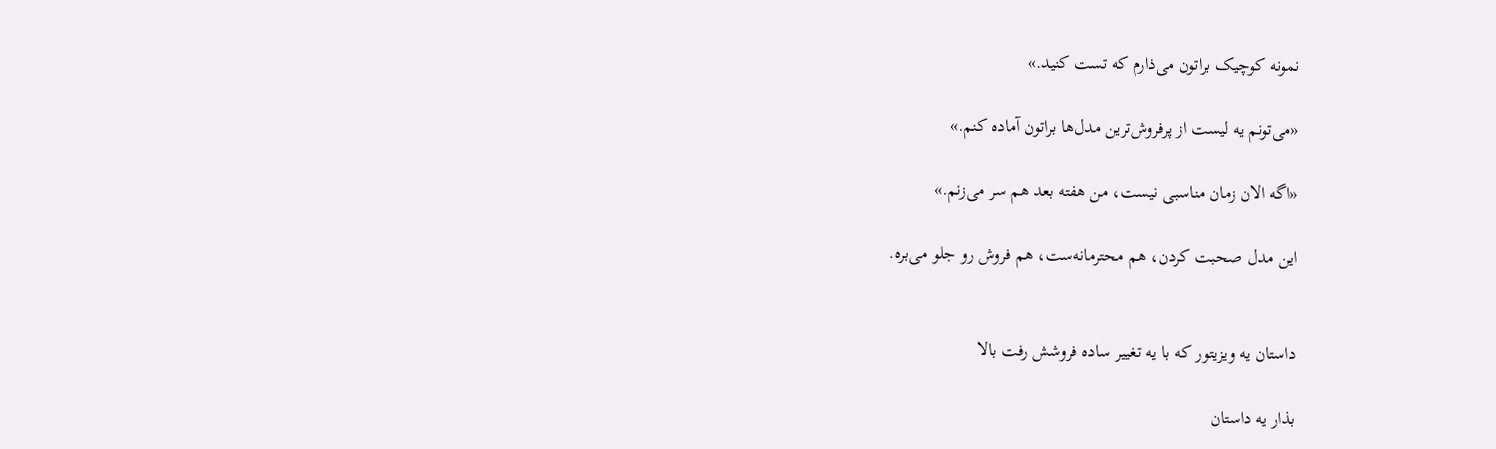نمونه کوچیک براتون می‌ذارم که تست کنید.»

«می‌تونم یه لیست از پرفروش‌ترین مدل‌ها براتون آماده کنم.»

«اگه الان زمان مناسبی نیست، من هفته بعد هم سر می‌زنم.»

این مدل صحبت کردن، هم محترمانه‌ست، هم فروش رو جلو می‌بره.


داستان یه ویزیتور که با یه تغییر ساده فروشش رفت بالا

بذار یه داستان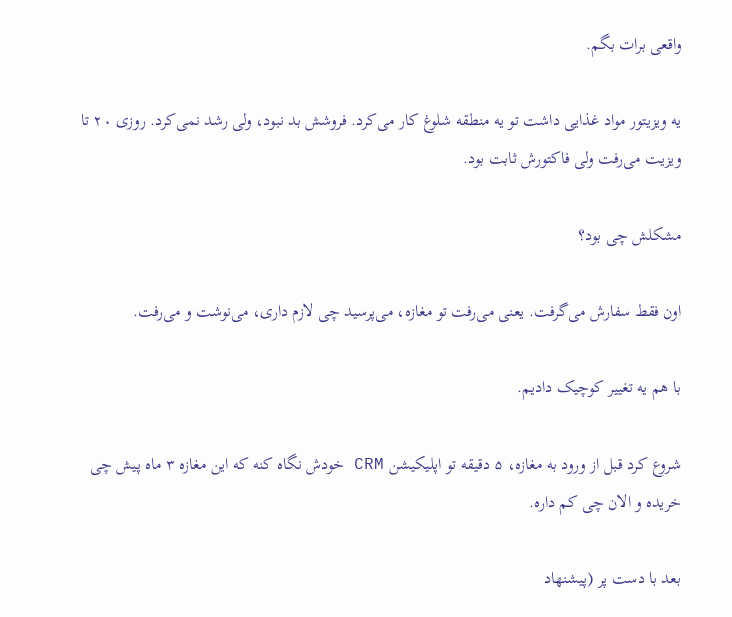واقعی برات بگم.

یه ویزیتور مواد غذایی داشت تو یه منطقه شلوغ کار می‌کرد. فروشش بد نبود، ولی رشد نمی‌کرد. روزی ۲۰ تا ویزیت می‌رفت ولی فاکتورش ثابت بود.

مشکلش چی بود؟

اون فقط سفارش می‌گرفت. یعنی می‌رفت تو مغازه، می‌پرسید چی لازم داری، می‌نوشت و می‌رفت.

با هم یه تغییر کوچیک دادیم.

شروع کرد قبل از ورود به مغازه، ۵ دقیقه تو اپلیکیشن CRM خودش نگاه کنه که این مغازه ۳ ماه پیش چی خریده و الان چی کم داره.

بعد با دست پر (پیشنهاد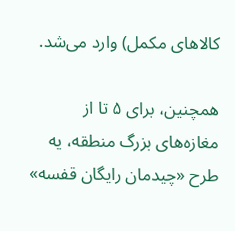کالاهای مکمل) وارد می‌شد.

همچنین، برای ۵ تا از مغازه‌های بزرگ منطقه، یه طرح «چیدمان رایگان قفسه»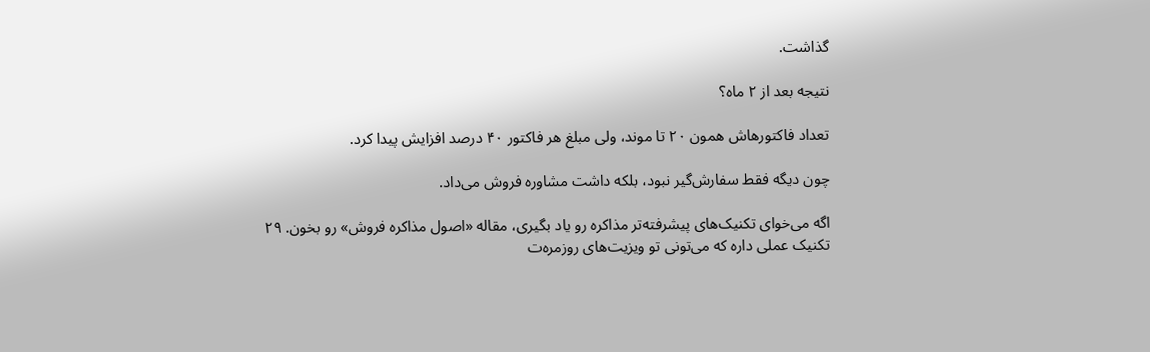گذاشت.

نتیجه بعد از ۲ ماه؟

تعداد فاکتورهاش همون ۲۰ تا موند، ولی مبلغ هر فاکتور ۴۰ درصد افزایش پیدا کرد.

چون دیگه فقط سفارش‌گیر نبود، بلکه داشت مشاوره فروش می‌داد.

اگه می‌خوای تکنیک‌های پیشرفته‌تر مذاکره رو یاد بگیری، مقاله «اصول مذاکره فروش» رو بخون. ۲۹ تکنیک عملی داره که می‌تونی تو ویزیت‌های روزمره‌ت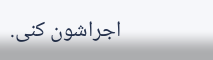اجراشون کنی.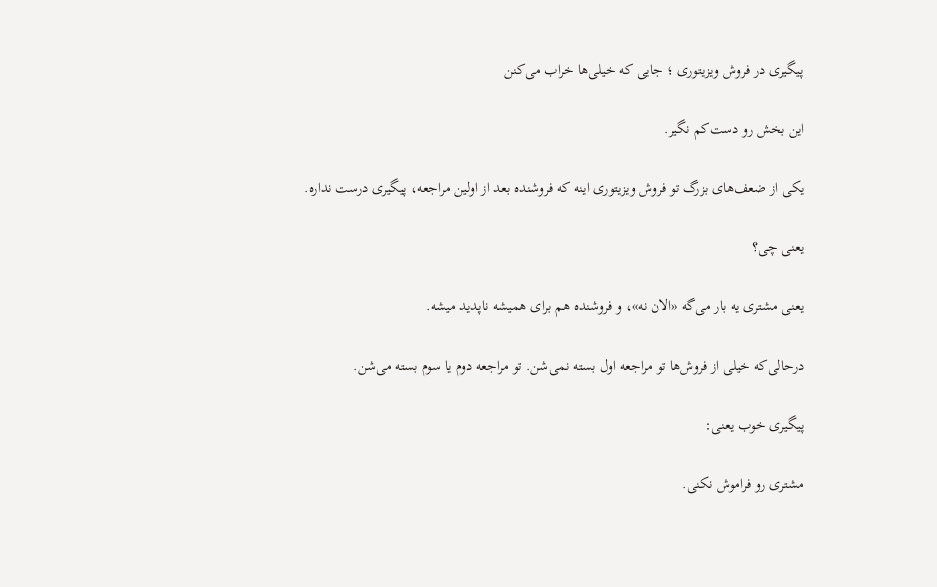پیگیری در فروش ویزیتوری ؛ جایی که خیلی‌ها خراب می‌کنن

این بخش رو دست‌کم نگیر.

یکی از ضعف‌های بزرگ تو فروش ویزیتوری اینه که فروشنده بعد از اولین مراجعه، پیگیری درست نداره.

یعنی چی؟

یعنی مشتری یه بار می‌گه «الان نه»، و فروشنده هم برای همیشه ناپدید میشه.

درحالی‌که خیلی از فروش‌ها تو مراجعه اول بسته نمی‌شن. تو مراجعه دوم یا سوم بسته می‌شن.

پیگیری خوب یعنی:

مشتری رو فراموش نکنی.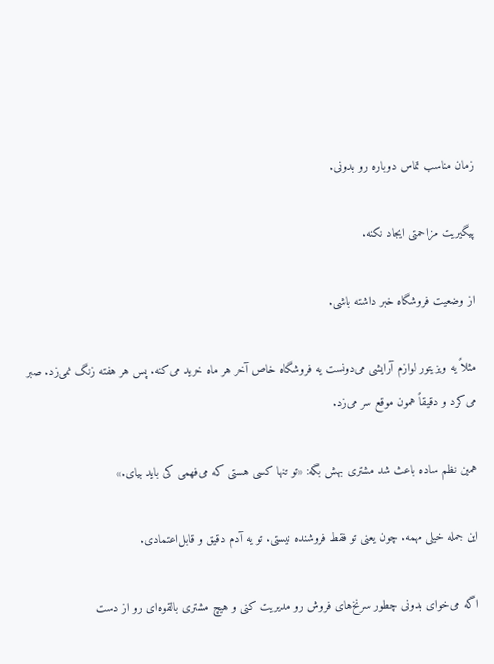زمان مناسب تماس دوباره رو بدونی.

پیگیریت مزاحمتی ایجاد نکنه.

از وضعیت فروشگاه خبر داشته باشی.

مثلاً یه ویزیتور لوازم آرایشی می‌دونست یه فروشگاه خاص آخر هر ماه خرید می‌کنه. پس هر هفته زنگ نمی‌زد. صبر می‌کرد و دقیقاً همون موقع سر می‌زد.

همین نظم ساده باعث شد مشتری بهش بگه: «تو تنها کسی هستی که می‌فهمی کی باید بیای.»

این جمله خیلی مهمه. چون یعنی تو فقط فروشنده نیستی. تو یه آدم دقیق و قابل‌اعتمادی.

اگه می‌خوای بدونی چطور سرنخ‌های فروش رو مدیریت کنی و هیچ مشتری بالقوه‌ای رو از دست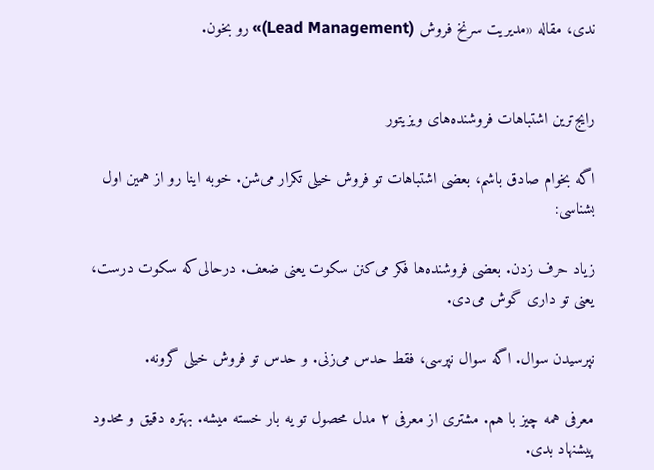ندی، مقاله «مدیریت سرنخ فروش (Lead Management)» رو بخون.


رایج‌ترین اشتباهات فروشنده‌های ویزیتور

اگه بخوام صادق باشم، بعضی اشتباهات تو فروش خیلی تکرار می‌شن. خوبه اینا رو از همین اول بشناسی:

زیاد حرف زدن. بعضی فروشنده‌ها فکر می‌کنن سکوت یعنی ضعف. درحالی‌که سکوت درست، یعنی تو داری گوش می‌دی.

نپرسیدن سوال. اگه سوال نپرسی، فقط حدس می‌زنی. و حدس تو فروش خیلی گرونه.

معرفی همه چیز با هم. مشتری از معرفی ۲ مدل محصول تو یه بار خسته میشه. بهتره دقیق و محدود پیشنهاد بدی.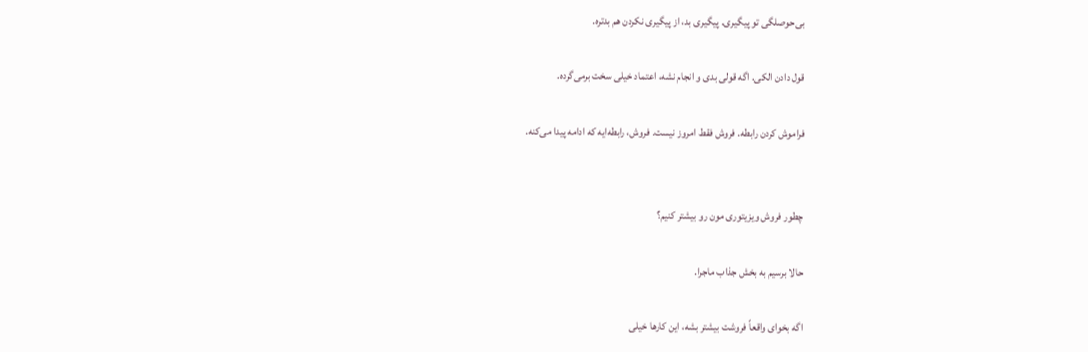بی‌حوصلگی تو پیگیری. پیگیری بد، از پیگیری نکردن هم بدتره.

قول دادن الکی. اگه قولی بدی و انجام نشه، اعتماد خیلی سخت برمی‌گرده.

فراموش کردن رابطه. فروش فقط امروز نیست. فروش، رابطه‌ایه که ادامه پیدا می‌کنه.


چطور فروش ویزیتوری مون رو بیشتر کنیم؟

حالا برسیم به بخش جذاب ماجرا.

اگه بخوای واقعاً فروشت بیشتر بشه، این کارها خیلی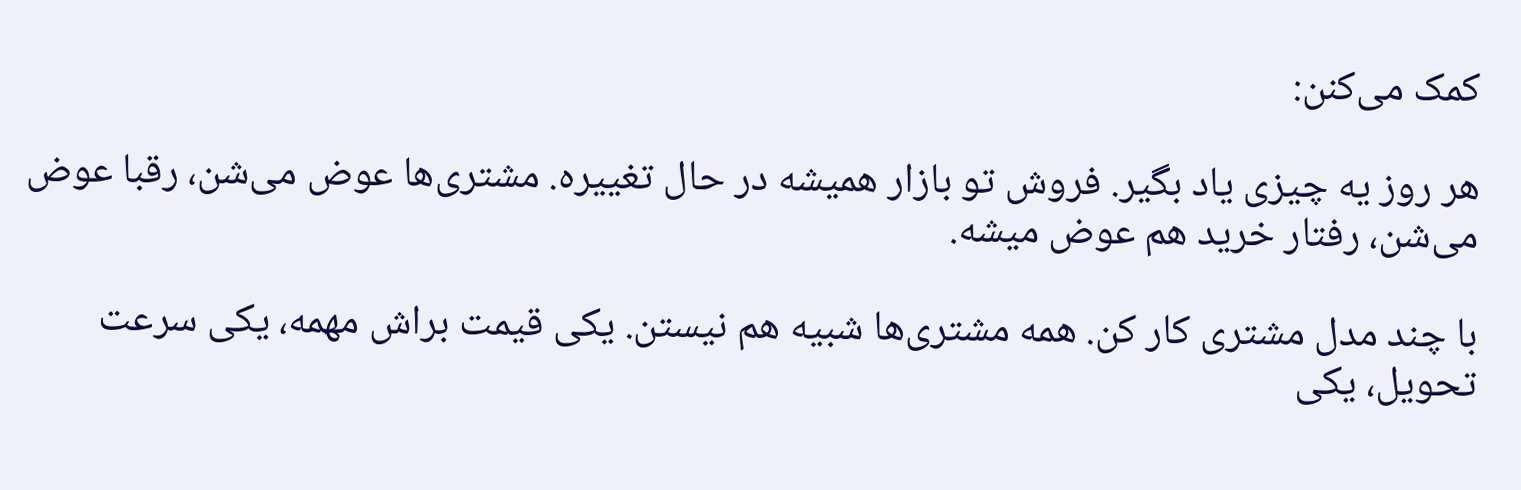کمک می‌کنن:

هر روز یه چیزی یاد بگیر. فروش تو بازار همیشه در حال تغییره. مشتری‌ها عوض می‌شن، رقبا عوض می‌شن، رفتار خرید هم عوض میشه.

با چند مدل مشتری کار کن. همه مشتری‌ها شبیه هم نیستن. یکی قیمت براش مهمه، یکی سرعت تحویل، یکی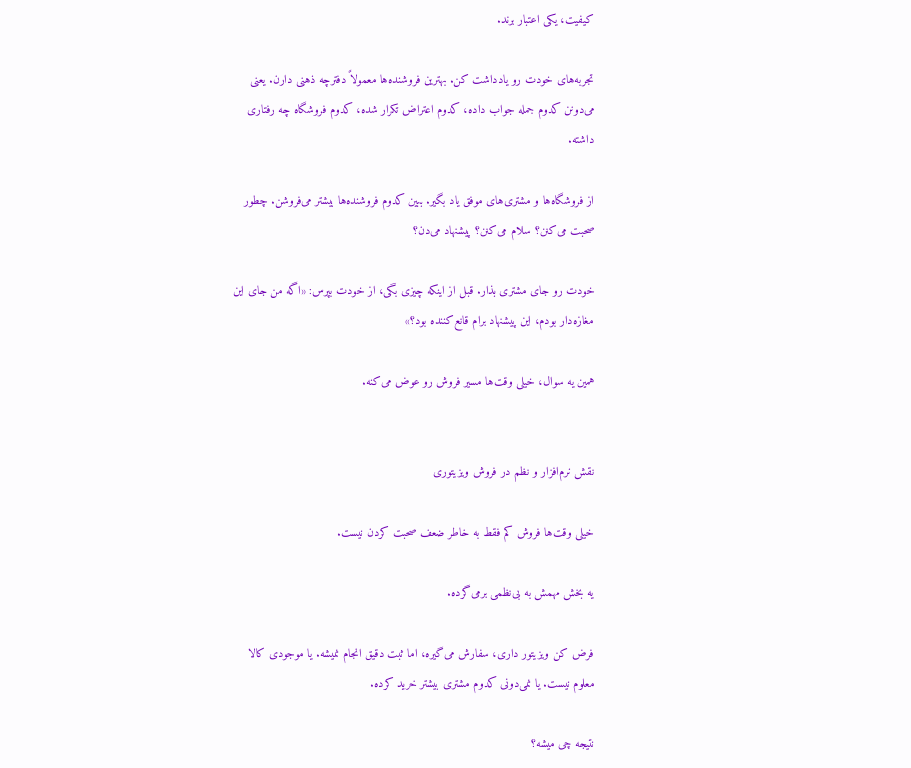کیفیت، یکی اعتبار برند.

تجربه‌های خودت رو یادداشت کن. بهترین فروشنده‌ها معمولاً دفترچه ذهنی دارن. یعنی می‌دونن کدوم جمله جواب داده، کدوم اعتراض تکرار شده، کدوم فروشگاه چه رفتاری داشته.

از فروشگاه‌ها و مشتری‌های موفق یاد بگیر. ببین کدوم فروشنده‌ها بیشتر می‌فروشن. چطور صحبت می‌کنن؟ سلام می‌کنن؟ پیشنهاد می‌دن؟

خودت رو جای مشتری بذار. قبل از اینکه چیزی بگی، از خودت بپرس: «اگه من جای این مغازه‌دار بودم، این پیشنهاد برام قانع‌کننده بود؟»

همین یه سوال، خیلی وقت‌ها مسیر فروش رو عوض می‌کنه.


نقش نرم‌افزار و نظم در فروش ویزیتوری

خیلی وقت‌ها فروش کم فقط به خاطر ضعف صحبت کردن نیست.

یه بخش مهمش به بی‌نظمی برمی‌گرده.

فرض کن ویزیتور داری، سفارش می‌گیره، اما ثبت دقیق انجام نمیشه. یا موجودی کالا معلوم نیست. یا نمی‌دونی کدوم مشتری بیشتر خرید کرده.

نتیجه چی میشه؟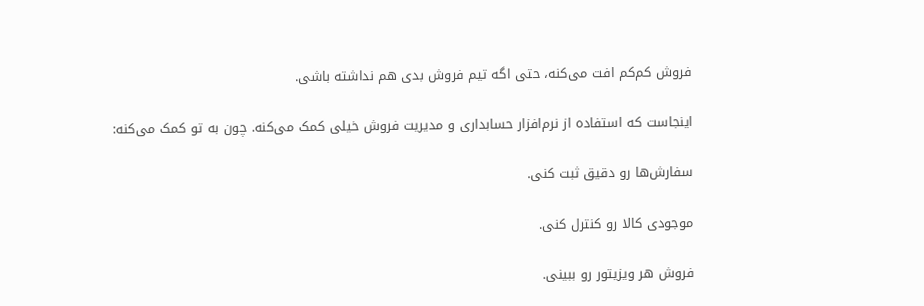فروش کم‌کم افت می‌کنه، حتی اگه تیم فروش بدی هم نداشته باشی.

اینجاست که استفاده از نرم‌افزار حسابداری و مدیریت فروش خیلی کمک می‌کنه. چون به تو کمک می‌کنه:

سفارش‌ها رو دقیق ثبت کنی.

موجودی کالا رو کنترل کنی.

فروش هر ویزیتور رو ببینی.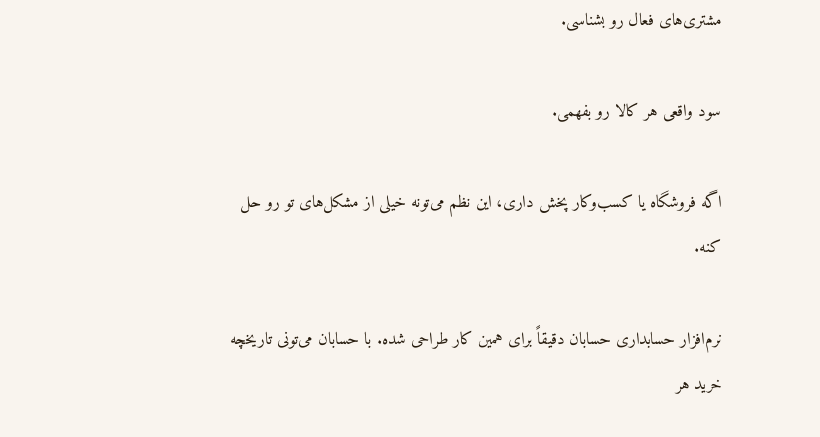مشتری‌های فعال رو بشناسی.

سود واقعی هر کالا رو بفهمی.

اگه فروشگاه یا کسب‌وکار پخش داری، این نظم می‌تونه خیلی از مشکل‌های تو رو حل کنه.

نرم‌افزار حسابداری حسابان دقیقاً برای همین کار طراحی شده. با حسابان می‌تونی تاریخچه خرید هر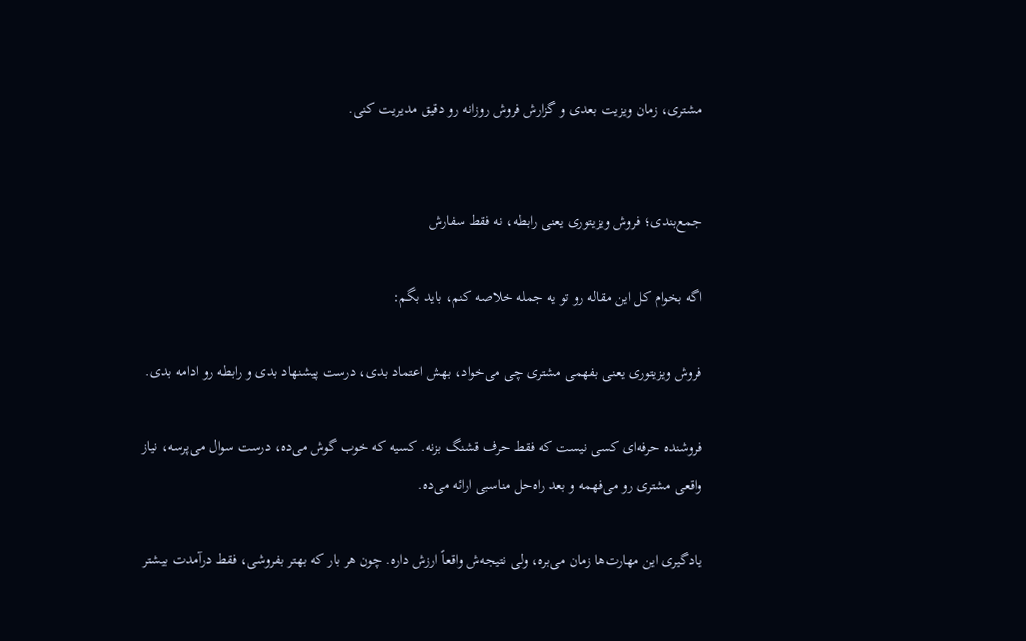مشتری، زمان ویزیت بعدی و گزارش فروش روزانه رو دقیق مدیریت کنی.


جمع‌بندی؛ فروش ویزیتوری یعنی رابطه، نه فقط سفارش

اگه بخوام کل این مقاله رو تو یه جمله خلاصه کنم، باید بگم:

فروش ویزیتوری یعنی بفهمی مشتری چی می‌خواد، بهش اعتماد بدی، درست پیشنهاد بدی و رابطه رو ادامه بدی.

فروشنده حرفه‌ای کسی نیست که فقط حرف قشنگ بزنه. کسیه که خوب گوش می‌ده، درست سوال می‌پرسه، نیاز واقعی مشتری رو می‌فهمه و بعد راه‌حل مناسبی ارائه می‌ده.

یادگیری این مهارت‌ها زمان می‌بره، ولی نتیجه‌ش واقعاً ارزش داره. چون هر بار که بهتر بفروشی، فقط درآمدت بیشتر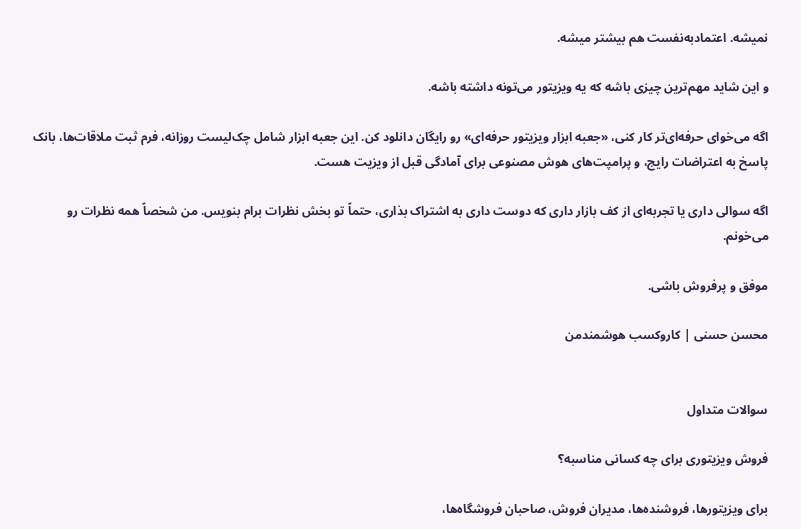نمیشه. اعتمادبه‌نفست هم بیشتر میشه.

و این شاید مهم‌ترین چیزی باشه که یه ویزیتور می‌تونه داشته باشه.

اگه می‌خوای حرفه‌ای‌تر کار کنی، «جعبه ابزار ویزیتور حرفه‌ای» رو رایگان دانلود کن. این جعبه ابزار شامل چک‌لیست روزانه، فرم ثبت ملاقات‌ها، بانک پاسخ به اعتراضات رایج، و پرامپت‌های هوش مصنوعی برای آمادگی قبل از ویزیت هست.

اگه سوالی داری یا تجربه‌ای از کف بازار داری که دوست داری به اشتراک بذاری، حتماً تو بخش نظرات برام بنویس. من شخصاً همه نظرات رو می‌خونم.

موفق و پرفروش باشی.

محسن حسنی | کاروکسب هوشمندمن


سوالات متداول

فروش ویزیتوری برای چه کسانی مناسبه؟

برای ویزیتورها، فروشنده‌ها، مدیران فروش، صاحبان فروشگاه‌ها،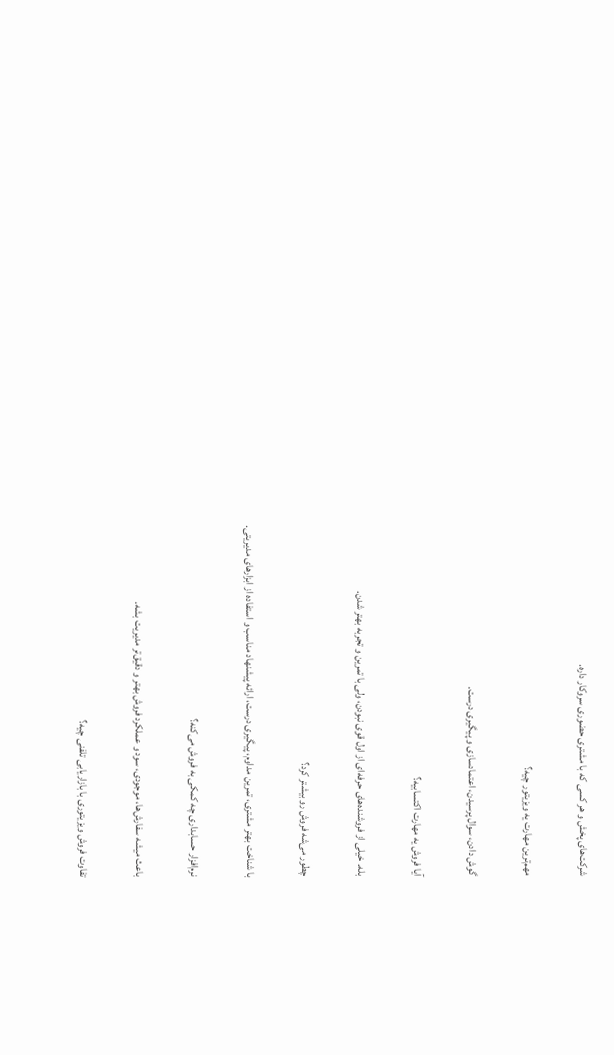شرکت‌های پخش و هر کسی که با مشتری حضوری سروکار داره.

مهم‌ترین مهارت یه ویزیتور چیه؟

گوش دادن، سوال پرسیدن، اعتمادسازی و پیگیری درست.

آیا فروش یه مهارت اکتسابیه؟

بله. خیلی از فروشنده‌های حرفه‌ای از اول قوی نبودن، ولی با تمرین و تجربه بهتر شدن.

چطور می‌شه فروش رو بیشتر کرد؟

با شناخت بهتر مشتری، تمرین مداوم، پیگیری درست، ارائه پیشنهاد مناسب و استفاده از ابزارهای مدیریتی.

نرم‌افزار حسابداری چه کمکی به فروش می‌کنه؟

باعث میشه سفارش‌ها، موجودی، سود و عملکرد فروش بهتر و دقیق‌تر مدیریت بشه.

تفاوت فروش ویزیتوری با بازاریابی تلفنی چیه؟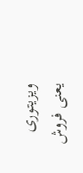ویزیتوری یعنی فروش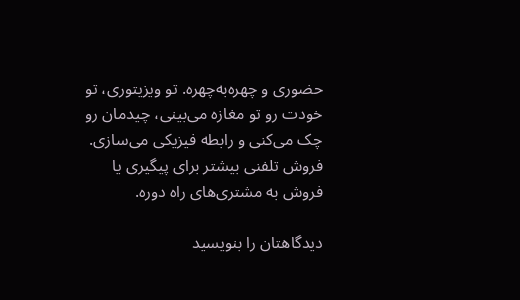حضوری و چهره‌به‌چهره. تو ویزیتوری، تو خودت رو تو مغازه می‌بینی، چیدمان رو چک می‌کنی و رابطه فیزیکی می‌سازی. فروش تلفنی بیشتر برای پیگیری یا فروش به مشتری‌های راه دوره.

دیدگاهتان را بنویسید